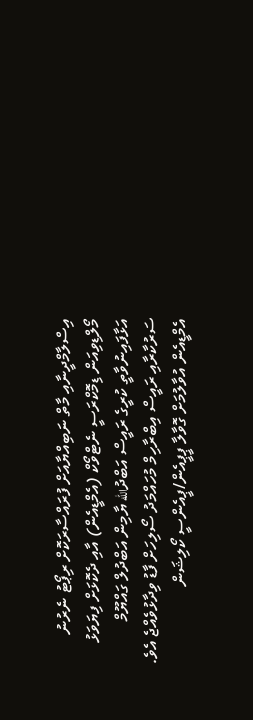އިސްލާމްދީނާއި މާތް ނަބިއްޔާއަށް ފުރައްސާރަކޮށް ރިޕޯޓު ނެރުނު މޯލްޑިވިއަން ޑިމޮކްރަސީ ނެޓްވޯކް (އެމްޑީއެން) އާއި ދެކޮޅަށް ފިޔަވަޅު އަޅާފައިނުވާތީ ކުރީގެ ރައީސް އަބްދުالله ޔާމިން އަބްދުލް ގައްޔޫމް ސަރުކާރާއި ރައީސް އިބްރާހިމް މުހައްމަދު ސޯލިހަށް ފާޑު ވިދާޅުވެއްޖެ އެވެ.
އެމްޑީއެން އުވާލުމަށް ގޮވާލާ ޕީޕީއެން/ޕީއެންސީ ކޯލިޝަން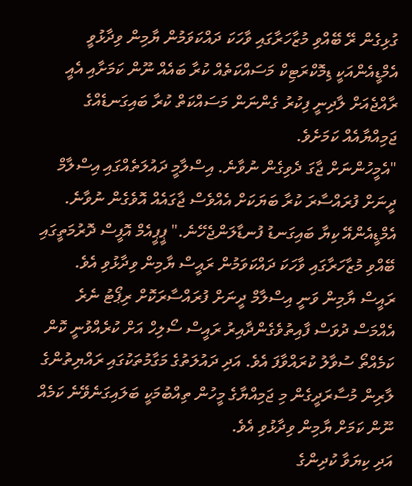ގުޅިގެން ރޭ ބޭއްވި މުޒާހަރާގައި ވާހަކަ ދައްކަވަމުން ޔާމިން ވިދާޅުވީ އެމްޑީއެންއަކީ ޑިމޮކްރަޓިކް މަސައްކަތެއް ކުރާ ބައެއް ނޫން ކަމަށާއި އެއީ ރާއްޖެއަށް ލާދިނީ ފިކުރު ގެންނަން މަސައްކަތް ކުރާ ބައިގަނޑެއްގެ ޖަމިއްޔާއެއް ކަމަށެވެ.
"އެމީހުންނަށް ޖާގަ ދެވިގެން ނުވާނެ. އިސްލާމީ ދައުލަތެއްގައި އިސްލާމް ދީނަށް ފުރައްސާރަ ކުރާ ބަޔަކަށް އެއްވެސް ޖާގައެއް އޮވެގެން ނުވާނެ. އެމްޑީއެންއޭ ކިޔާ ބައިގަނޑު ފުނޑާލަންޖެހޭނެ." ޕީޕީއެމް އޮފީސް ދޮރުމަތީގައި ބޭއްވި މުޒާހަރާގައި ވާހަކަ ދައްކަވަމުން ރައީސް ޔާމިން ވިދާޅުވި އެވެ.
ރައީސް ޔާމިން ވަނީ އިސްލާމް ދީނަށް ފުރައްސާރަކޮށް ރިޕޯޓު ނެރެ އެއްމަސް ދުވަސް ފާއިތުވެގެންދާއިރު ރައީސް ސޯލިހް އަށް ކުރެއްވުނީ ކޮން ކަމެއްތޯ ސުވާލު ކުރައްވާފަ އެވެ. އަދި ދައުލަތުގެ މަގާމުތަކުގައި ރައްޔިތުންގެ ލާރިން މުސާރަދީގެން މި ޖަމިއްޔާގެ މީހުން ތިއްބުމަކީ ބަލައިގަނެވޭނެ ކަމެއް ނޫން ކަމަށް ޔާމިން ވިދާޅުވި އެވެ.
އަދި ކިޔަވާ ކުދިންގެ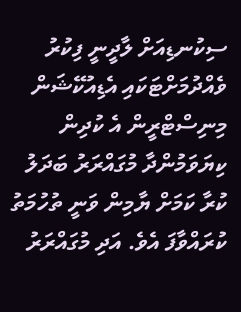ސިކުނޑިއަށް ލާދީނީ ފިކުރު ވެއްދުމަށްޓަކައި އެޑިއުކޭޝަން މިނިސްޓްރީން އެ ކުދިން ކިޔަވަމުންދާ މުގައްރަރު ބަދަލު ކުރާ ކަމަށް ޔާމިން ވަނީ ތުހުމަތު ކުރައްވާފަ އެވެ. އަދި މުގައްރަރު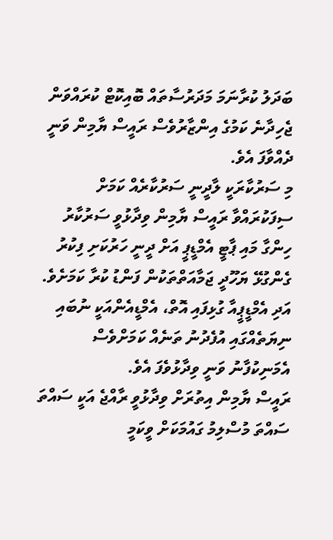ބަދަލު ކުރާނަމަ މަދަރުސާތައް ބޮއިކޮޓް ކުރައްވަން ޖެހިދާނެ ކަމުގެ އިންޒާރުވެސް ރައީސް ޔާމިން ވަނީ ދެއްވާފަ އެވެ.
މި ސަރުކާރަކީ ލާދީނީ ސަރުކާރެއް ކަމަށް ސިފަކުރައްވާ ރައީސް ޔާމިން ވިދާޅުވީ ސަރުކާރު ހިންގާ މައި ޕާޓީ އެމްޑީޕީ އަށް ދީނީ ހަރުކަށި ފިކުރު ގެންގުޅޭ ޔަހޫދީ ޖަމާއަތްތަކުން ފަންޑު ކުރާ ކަމަށެވެ. އަދި އެމްޑީޕީއާ ގުޅިފައި އޮތް، އެމްޑީއެންއަކީ ނުބައި ނިޔަތެއްގައި އުފެދުނު ތަނެއް ކަމަށްވެސް އެމަނިކުފާނު ވަނީ ވިދާޅުވެފަ އެވެ.
ރައީސް ޔާމިން އިތުރަށް ވިދާޅުވީ ރާއްޖެ އަކީ ސައްތަ ސައްތަ މުސްލިމު ގައުމަކަށް ވީކަމީ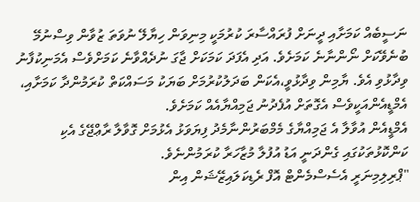ނަސީބެއް ކަމަށާއި ދީނަށް ފުރައްސާރަ ކުރުމަކީ މިނިވަން ހިޔާލޭ ނުވަތަ ޒުވާން ވިސްނުމޭ ބުނެވޭކަށް ނޯންނާނެ ކަމަށެވެ. އަދި އެފަދަ ކަމަކަށް ޖާގަ ނުދެއްވާނެ ކަމަށްވެސް އެމަނިކުފާނު ވިދާޅުވި އެވެ. ޔާމިން ވިދާޅުވީ،އެކަން ބަދަލުކުރުމަށް ބަޔަކު މަސައްކަތް ކުރަމުންދާ ކަމަށާއި، އެމްޑީއެންއަކީވެސް އެގޮތަށް އުފެދުނު ޖަމިއްޔާއެއް ކަމަށެވެ.
އެމްޑީއެން އުވާލާ އެ ޖަމިއްޔާގެ މެމްބަރުންނާމެދު ފިޔަވަޅު އެޅުމަށް ގޮވާލާ ރާޢްޖޭގެ އެކި ކަންކޮޅުތަކުގައި ގެންދަނީ އަޑު އުފުލާ މުޒާހަރާ ކުރަމުންނެވެ.
"ޕްރިލިމިނަރީ އެސެސްމެންޓް އޮފް ރެޑިކަލައިޒޭޝަން އިން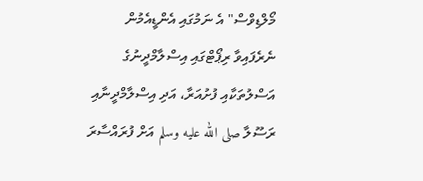މޯލްޑިވްސް" އެ ނަމުގައި އެންޑީއެމުން ނެރެފައިވާ ރިޕޯޓްގައި އިސްލާމްދީނުގެ އަސްލުތަކާއި ފުށުއަރާ، އަދި އިސްލާމްދީނާއި ރަސޫލާ صلى الله عليه وسلم އަށް ފުރައްސާރަ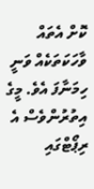ކޮށް އެތައް ވާހަކަތަކެއް ވަނީ ހިމަނާފަ އެވެ. މީގެ އިތުރުންވެސް އެ ރިޕޯޓްގައި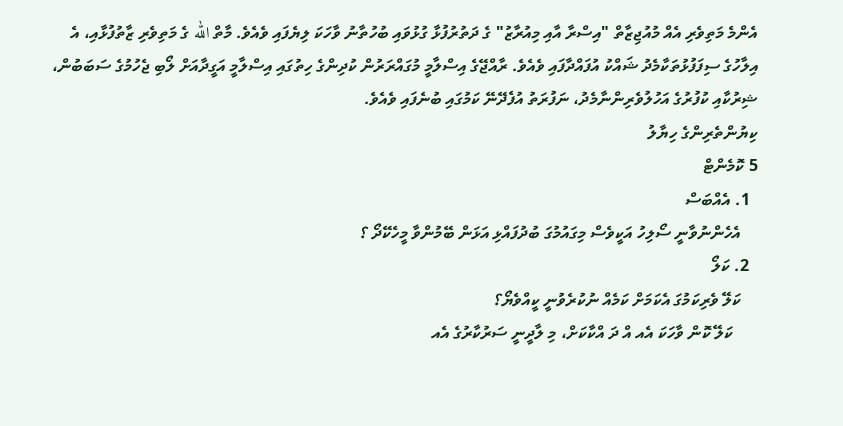އެންމެ މަތިވެރި އެއް މުއުޖިޒާތް "އިސްރާ އާއި މިއުރާޒު" ގެ ދަތުރުފުޅާ ގުޅުވައި ބުހުތާނު ވާހަކަ ލިޔެފައި ވެއެވެ. މާތް الله ގެ މަތިވެރި ޒާތުފުޅާއި، އެ އިލާހުގެ ސިފަފުޅުތަކާމެދު ޝައްކު އުފައްދާފައި ވެއެވެ. ރާއްޖޭގެ އިސްލާމީ މުގައްރަރުން ކުދިންގެ ހިތުގައި އިސްލާމީ އަގީދާއަށް ލޯބި ޖެހުމުގެ ސަބަބުން، ޝިރުކާއި ކުފުރުގެ އަހުލުވެރިންނާމެދު، ނަފުރަތު އުފެދޭނޭ ކަމުގައި ބުނެފައި ވެއެވެ.
ކިޔުންތެރިންގެ ހިޔާލު
5 ކޮމެންޓް
  1. އެއްބަސް
    އެހެންނުވާނީ ސޯލިހު އަކީވެސް މިގައުމުގަ ބުދުފައްޅި އަޅަން ބޭމުންވާ މީހެކޭދޯ ؟
  2. ކަލޯ
    ކަލޭ ވެރިކަމުގަ އެކަމަށް ކަމެއް ނުކުރެވުނީ ކީއްވެޔޯ؟
      ކަލޭ ކޮން ވާހަކަ އެއ އް ދަ އްކާކަށް، މި ލާދީނީ ސަރުކާރުގެ އެއ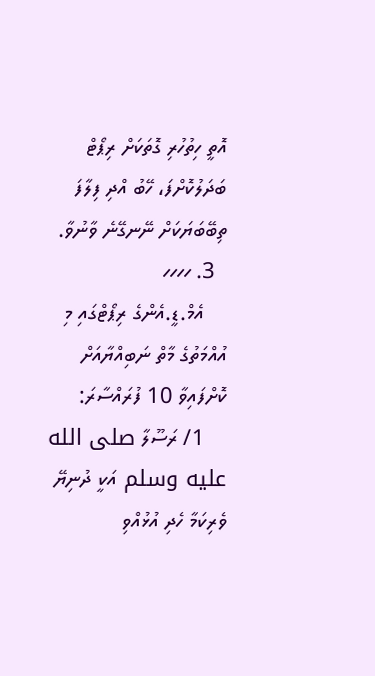އޮތީ ހިތުހުރި ގޮތަކަށް ރިޕޯޓް ބަދަލުކޮށްފަ، ހޭބު އްދި ފިލާފަ ތިބޭބަޔަކަށް ނޭނގޭނެ ވާނުވާ.
  3. ހހހހ
    އެމް.ޑީ.އެންގެ ރިޕޯޓްގައި މި އުއްމަތުގެ މާތް ނަބިއްޔާއަށް ކޮށްފައިވާ 10 ފުރައްސާރަ:
    1/ ރަސޫލާ صلى الله عليه وسلم އަކީ ދުނިޔޭ ވެރިކަމާ ހެދި އުޅުއްވި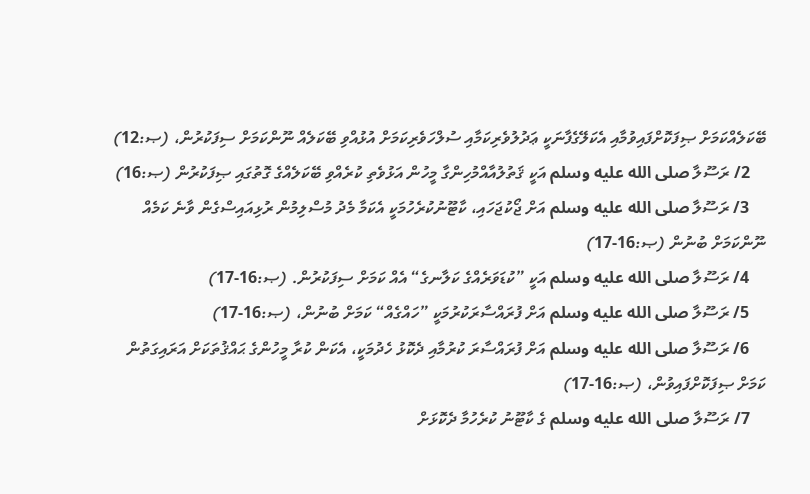ބޭކަލެއްކަމަށް ޞިފަކޮށްފައިވުމާއި އެކަލޭގެފާނަކީ ޢަދުލުވެރިކަމާއި ސުލްހަވެރިކަމަށް އުޅުއްވި ބޭކަލެއް ނޫންކަމަށް ސިފަކުރުން، (ޞ:12)
    2/ ރަސޫލާ صلى الله عليه وسلم އަކީ ޤަތުލުއާއްމުހިންގާ މީހުން އަޅުވެތި ކުރެއްވި ބޭކަލެއްގެ ގޮތުގައި ޞިފަކުރުން (ޞ:16)
    3/ ރަސޫލާ صلى الله عليه وسلم އަށް ޖޯކުޖަހައި، ކާޓޫނުކުރެހުމަކީ އެކަމާ މެދު މުސްލިމުން ރުޅިއައިސްގެން ވާނެ ކަމެއް ނޫންކަމަށް ބުނުން (ޞ:16-17)
    4/ ރަސޫލާ صلى الله عليه وسلم އަކީ ”ކުޑަވަރެއްގެ ކަލާނގެ“ އެއް ކަމަށް ސިފަކުރުން. (ޞ:16-17)
    5/ ރަސޫލާ صلى الله عليه وسلم އަށް ފުރައްސާރަކުރުމަކީ ”ހައްގެއް“ ކަމަށް ބުނުން، (ޞ:16-17)
    6/ ރަސޫލާ صلى الله عليه وسلم އަށް ފުރައްސާރަ ކުރުމާއި ދެކޮޅު ހެދުމަކީ، އެކަން ކުރާ މީހުންގެ ޙައްޤުތަކަށް އަރައިގަތުން ކަމަށް ޞިފަކޮށްފައިވުން، (ޞ:16-17)
    7/ ރަސޫލާ صلى الله عليه وسلم ގެ ކާޓޫނު ކުރެހުމާ ދެކޮޅަށް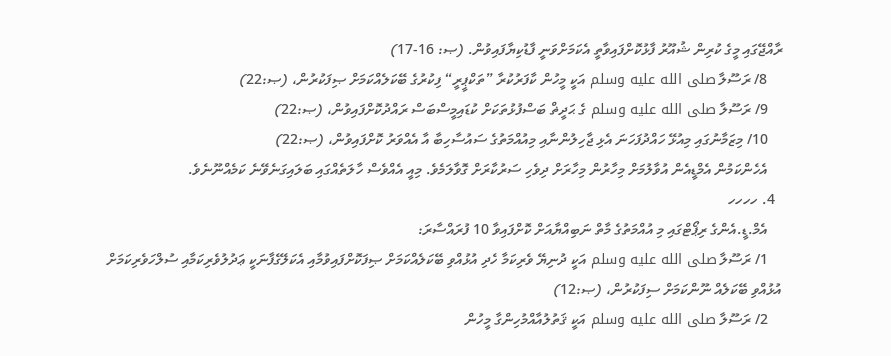ރާއްޖޭގައި މީގެ ކުރިން ޝުއޫރު ފާޅުކޮށްފައިވާތީ އެކަމަށްވަނީ ފާޑުކިޔާފައިވުން. (ޞ: 16-17)
    8/ ރަސޫލާ صلى الله عليه وسلم އަކީ މީހުން ކާފަރުކުރާ ”ތަކްޕީރީ“ ފިކުރުގެ ބޭކަލެއްކަމަށް ޞިފަކުރުން، (ޞ:22)
    9/ ރަސޫލާ صلى الله عليه وسلم ގެ ޙަދީޡް ބަސްފުޅުތަކަށް ކުޑައިމީސްބަސް ރައްދުކޮށްފައިވުން، (ޞ:22)
    10/ މިޒަމާނުގައި މިއުޅޭ ހައްދުފަހަނަ އެޅި ޖާހިލުންނާއި މިއުއްމަތުގެ ސައުސާހިބާ އާ އެއްވަރު ކޮށްފައިވުން، (ޞ:22)
    އެހެންކަމުން އެމްޑީއެން އުވާލުމަށް މިހާރުން މިހާރަށް ދިވެހި ސަރުކާރަށް ގޮވާލަމެވެ. މިއީ އެއްވެސް ހާލަތެއްގައި ބަލައިގަނެވޭނެ ކަމެއްނޫނެވެ.
  4. ހހހހ
    އެމް.ޑީ.އެންގެ ރިޕޯޓްގައި މި އުއްމަތުގެ މާތް ނަބިއްޔާއަށް ކޮށްފައިވާ 10 ފުރައްސާރަ:
    1/ ރަސޫލާ صلى الله عليه وسلم އަކީ ދުނިޔޭ ވެރިކަމާ ހެދި އުޅުއްވި ބޭކަލެއްކަމަށް ޞިފަކޮށްފައިވުމާއި އެކަލޭގެފާނަކީ ޢަދުލުވެރިކަމާއި ސުލްހަވެރިކަމަށް އުޅުއްވި ބޭކަލެއް ނޫންކަމަށް ސިފަކުރުން، (ޞ:12)
    2/ ރަސޫލާ صلى الله عليه وسلم އަކީ ޤަތުލުއާއްމުހިންގާ މީހުން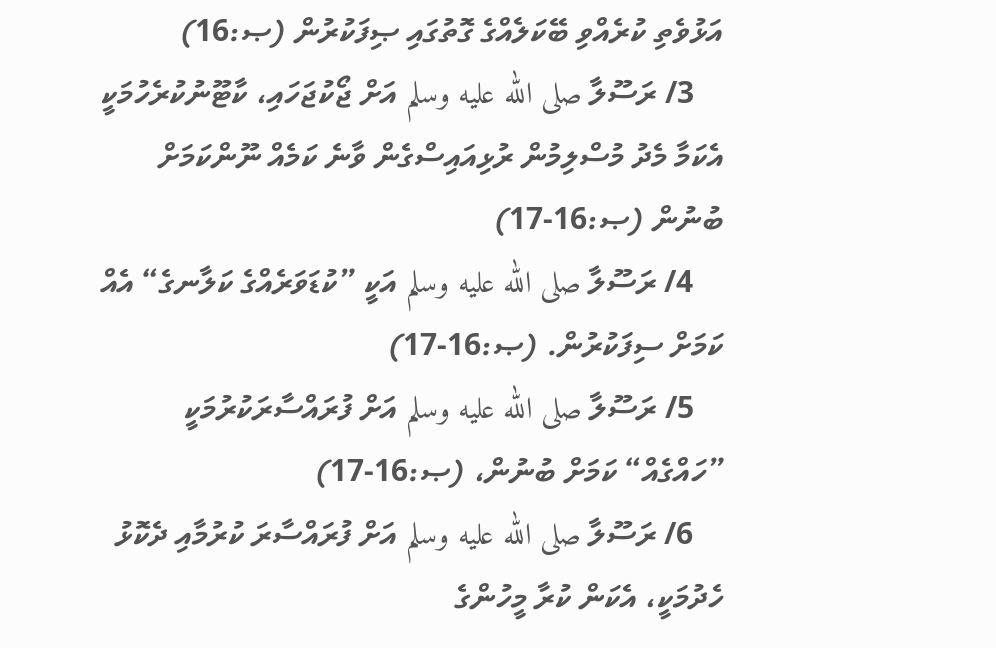އަޅުވެތި ކުރެއްވި ބޭކަލެއްގެ ގޮތުގައި ޞިފަކުރުން (ޞ:16)
    3/ ރަސޫލާ صلى الله عليه وسلم އަށް ޖޯކުޖަހައި، ކާޓޫނުކުރެހުމަކީ އެކަމާ މެދު މުސްލިމުން ރުޅިއައިސްގެން ވާނެ ކަމެއް ނޫންކަމަށް ބުނުން (ޞ:16-17)
    4/ ރަސޫލާ صلى الله عليه وسلم އަކީ ”ކުޑަވަރެއްގެ ކަލާނގެ“ އެއް ކަމަށް ސިފަކުރުން. (ޞ:16-17)
    5/ ރަސޫލާ صلى الله عليه وسلم އަށް ފުރައްސާރަކުރުމަކީ ”ހައްގެއް“ ކަމަށް ބުނުން، (ޞ:16-17)
    6/ ރަސޫލާ صلى الله عليه وسلم އަށް ފުރައްސާރަ ކުރުމާއި ދެކޮޅު ހެދުމަކީ، އެކަން ކުރާ މީހުންގެ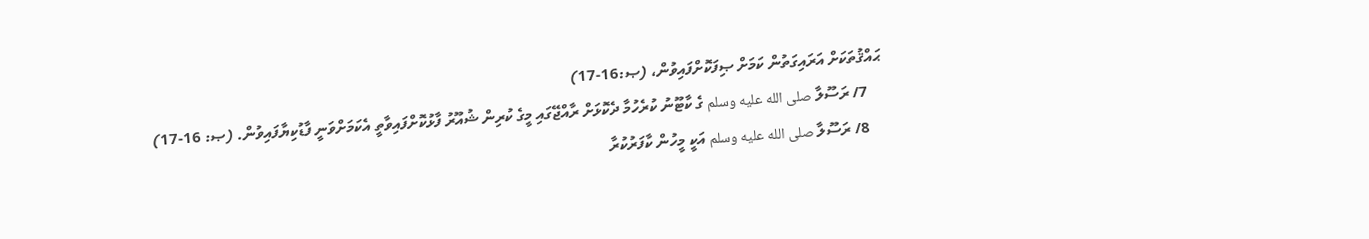ޙައްޤުތަކަށް އަރައިގަތުން ކަމަށް ޞިފަކޮށްފައިވުން، (ޞ:16-17)
    7/ ރަސޫލާ صلى الله عليه وسلم ގެ ކާޓޫނު ކުރެހުމާ ދެކޮޅަށް ރާއްޖޭގައި މީގެ ކުރިން ޝުއޫރު ފާޅުކޮށްފައިވާތީ އެކަމަށްވަނީ ފާޑުކިޔާފައިވުން. (ޞ: 16-17)
    8/ ރަސޫލާ صلى الله عليه وسلم އަކީ މީހުން ކާފަރުކުރާ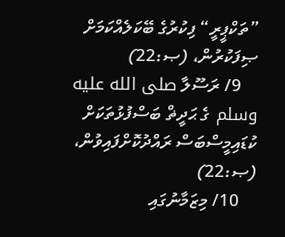”ތަކްޕީރީ“ ފިކުރުގެ ބޭކަލެއްކަމަށް ޞިފަކުރުން، (ޞ:22)
    9/ ރަސޫލާ صلى الله عليه وسلم ގެ ޙަދީޡް ބަސްފުޅުތަކަށް ކުޑައިމީސްބަސް ރައްދުކޮށްފައިވުން، (ޞ:22)
    10/ މިޒަމާނުގައި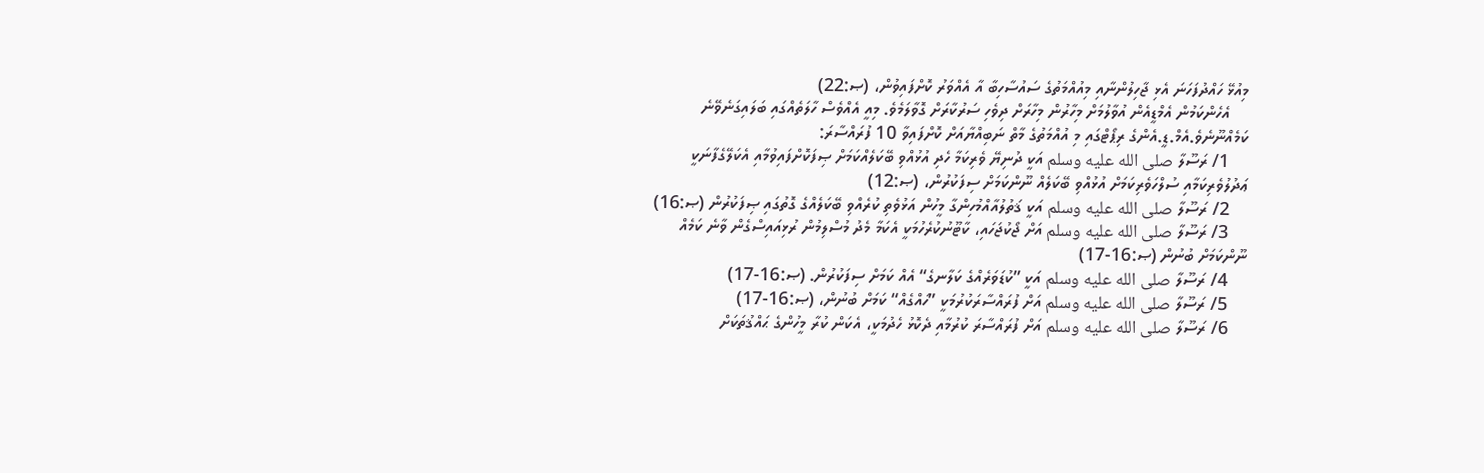މިއުޅޭ ހައްދުފަހަނަ އެޅި ޖާހިލުންނާއި މިއުއްމަތުގެ ސައުސާހިބާ އާ އެއްވަރު ކޮށްފައިވުން، (ޞ:22)
    އެހެންކަމުން އެމްޑީއެން އުވާލުމަށް މިހާރުން މިހާރަށް ދިވެހި ސަރުކާރަށް ގޮވާލަމެވެ. މިއީ އެއްވެސް ހާލަތެއްގައި ބަލައިގަނެވޭނެ ކަމެއްނޫނެވެ.އެމް.ޑީ.އެންގެ ރިޕޯޓްގައި މި އުއްމަތުގެ މާތް ނަބިއްޔާއަށް ކޮށްފައިވާ 10 ފުރައްސާރަ:
    1/ ރަސޫލާ صلى الله عليه وسلم އަކީ ދުނިޔޭ ވެރިކަމާ ހެދި އުޅުއްވި ބޭކަލެއްކަމަށް ޞިފަކޮށްފައިވުމާއި އެކަލޭގެފާނަކީ ޢަދުލުވެރިކަމާއި ސުލްހަވެރިކަމަށް އުޅުއްވި ބޭކަލެއް ނޫންކަމަށް ސިފަކުރުން، (ޞ:12)
    2/ ރަސޫލާ صلى الله عليه وسلم އަކީ ޤަތުލުއާއްމުހިންގާ މީހުން އަޅުވެތި ކުރެއްވި ބޭކަލެއްގެ ގޮތުގައި ޞިފަކުރުން (ޞ:16)
    3/ ރަސޫލާ صلى الله عليه وسلم އަށް ޖޯކުޖަހައި، ކާޓޫނުކުރެހުމަކީ އެކަމާ މެދު މުސްލިމުން ރުޅިއައިސްގެން ވާނެ ކަމެއް ނޫންކަމަށް ބުނުން (ޞ:16-17)
    4/ ރަސޫލާ صلى الله عليه وسلم އަކީ ”ކުޑަވަރެއްގެ ކަލާނގެ“ އެއް ކަމަށް ސިފަކުރުން. (ޞ:16-17)
    5/ ރަސޫލާ صلى الله عليه وسلم އަށް ފުރައްސާރަކުރުމަކީ ”ހައްގެއް“ ކަމަށް ބުނުން، (ޞ:16-17)
    6/ ރަސޫލާ صلى الله عليه وسلم އަށް ފުރައްސާރަ ކުރުމާއި ދެކޮޅު ހެދުމަކީ، އެކަން ކުރާ މީހުންގެ ޙައްޤުތަކަށް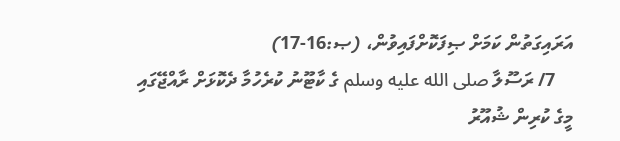އަރައިގަތުން ކަމަށް ޞިފަކޮށްފައިވުން، (ޞ:16-17)
    7/ ރަސޫލާ صلى الله عليه وسلم ގެ ކާޓޫނު ކުރެހުމާ ދެކޮޅަށް ރާއްޖޭގައި މީގެ ކުރިން ޝުއޫރު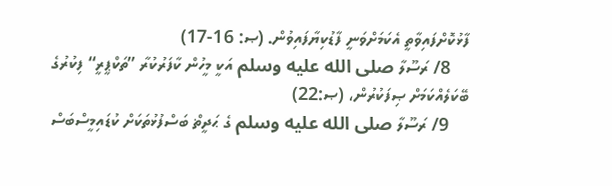ފާޅުކޮށްފައިވާތީ އެކަމަށްވަނީ ފާޑުކިޔާފައިވުން. (ޞ: 16-17)
    8/ ރަސޫލާ صلى الله عليه وسلم އަކީ މީހުން ކާފަރުކުރާ ”ތަކްޕީރީ“ ފިކުރުގެ ބޭކަލެއްކަމަށް ޞިފަކުރުން، (ޞ:22)
    9/ ރަސޫލާ صلى الله عليه وسلم ގެ ޙަދީޡް ބަސްފުޅުތަކަށް ކުޑައިމީސްބަސް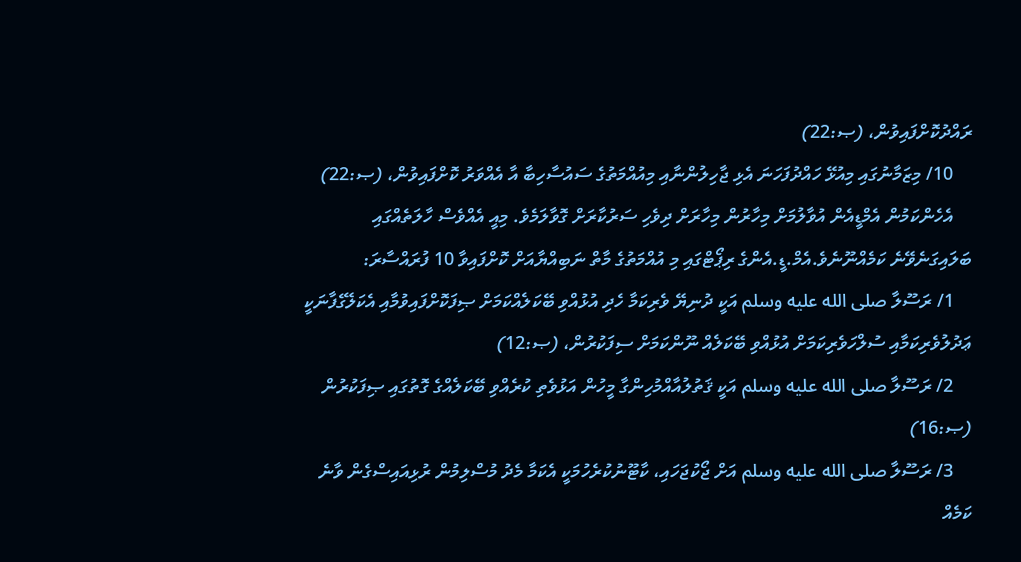ރައްދުކޮށްފައިވުން، (ޞ:22)
    10/ މިޒަމާނުގައި މިއުޅޭ ހައްދުފަހަނަ އެޅި ޖާހިލުންނާއި މިއުއްމަތުގެ ސައުސާހިބާ އާ އެއްވަރު ކޮށްފައިވުން، (ޞ:22)
    އެހެންކަމުން އެމްޑީއެން އުވާލުމަށް މިހާރުން މިހާރަށް ދިވެހި ސަރުކާރަށް ގޮވާލަމެވެ. މިއީ އެއްވެސް ހާލަތެއްގައި ބަލައިގަނެވޭނެ ކަމެއްނޫނެވެ.އެމް.ޑީ.އެންގެ ރިޕޯޓްގައި މި އުއްމަތުގެ މާތް ނަބިއްޔާއަށް ކޮށްފައިވާ 10 ފުރައްސާރަ:
    1/ ރަސޫލާ صلى الله عليه وسلم އަކީ ދުނިޔޭ ވެރިކަމާ ހެދި އުޅުއްވި ބޭކަލެއްކަމަށް ޞިފަކޮށްފައިވުމާއި އެކަލޭގެފާނަކީ ޢަދުލުވެރިކަމާއި ސުލްހަވެރިކަމަށް އުޅުއްވި ބޭކަލެއް ނޫންކަމަށް ސިފަކުރުން، (ޞ:12)
    2/ ރަސޫލާ صلى الله عليه وسلم އަކީ ޤަތުލުއާއްމުހިންގާ މީހުން އަޅުވެތި ކުރެއްވި ބޭކަލެއްގެ ގޮތުގައި ޞިފަކުރުން (ޞ:16)
    3/ ރަސޫލާ صلى الله عليه وسلم އަށް ޖޯކުޖަހައި، ކާޓޫނުކުރެހުމަކީ އެކަމާ މެދު މުސްލިމުން ރުޅިއައިސްގެން ވާނެ ކަމެއް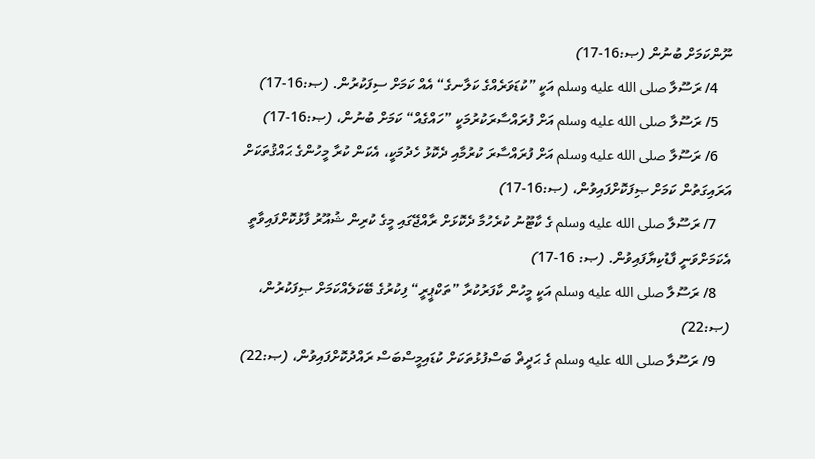ނޫންކަމަށް ބުނުން (ޞ:16-17)
    4/ ރަސޫލާ صلى الله عليه وسلم އަކީ ”ކުޑަވަރެއްގެ ކަލާނގެ“ އެއް ކަމަށް ސިފަކުރުން. (ޞ:16-17)
    5/ ރަސޫލާ صلى الله عليه وسلم އަށް ފުރައްސާރަކުރުމަކީ ”ހައްގެއް“ ކަމަށް ބުނުން، (ޞ:16-17)
    6/ ރަސޫލާ صلى الله عليه وسلم އަށް ފުރައްސާރަ ކުރުމާއި ދެކޮޅު ހެދުމަކީ، އެކަން ކުރާ މީހުންގެ ޙައްޤުތަކަށް އަރައިގަތުން ކަމަށް ޞިފަކޮށްފައިވުން، (ޞ:16-17)
    7/ ރަސޫލާ صلى الله عليه وسلم ގެ ކާޓޫނު ކުރެހުމާ ދެކޮޅަށް ރާއްޖޭގައި މީގެ ކުރިން ޝުއޫރު ފާޅުކޮށްފައިވާތީ އެކަމަށްވަނީ ފާޑުކިޔާފައިވުން. (ޞ: 16-17)
    8/ ރަސޫލާ صلى الله عليه وسلم އަކީ މީހުން ކާފަރުކުރާ ”ތަކްޕީރީ“ ފިކުރުގެ ބޭކަލެއްކަމަށް ޞިފަކުރުން، (ޞ:22)
    9/ ރަސޫލާ صلى الله عليه وسلم ގެ ޙަދީޡް ބަސްފުޅުތަކަށް ކުޑައިމީސްބަސް ރައްދުކޮށްފައިވުން، (ޞ:22)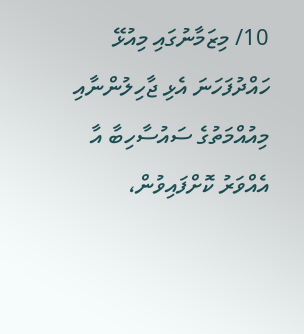10/ މިޒަމާނުގައި މިއުޅޭ ހައްދުފަހަނަ އެޅި ޖާހިލުންނާއި މިއުއްމަތުގެ ސައުސާހިބާ އާ އެއްވަރު ކޮށްފައިވުން،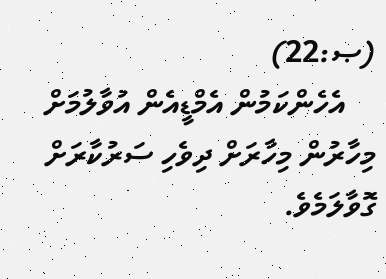(ޞ:22)
    އެހެންކަމުން އެމްޑީއެން އުވާލުމަށް މިހާރުން މިހާރަށް ދިވެހި ސަރުކާރަށް ގޮވާލަމެވެ.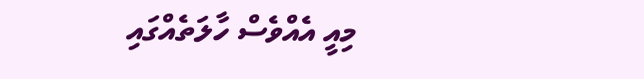މިއީ އެއްވެސް ހާލަތެއްގައި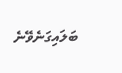ބަލައިގަނެވޭނެ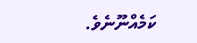ކަމެއްނޫނެވެ.